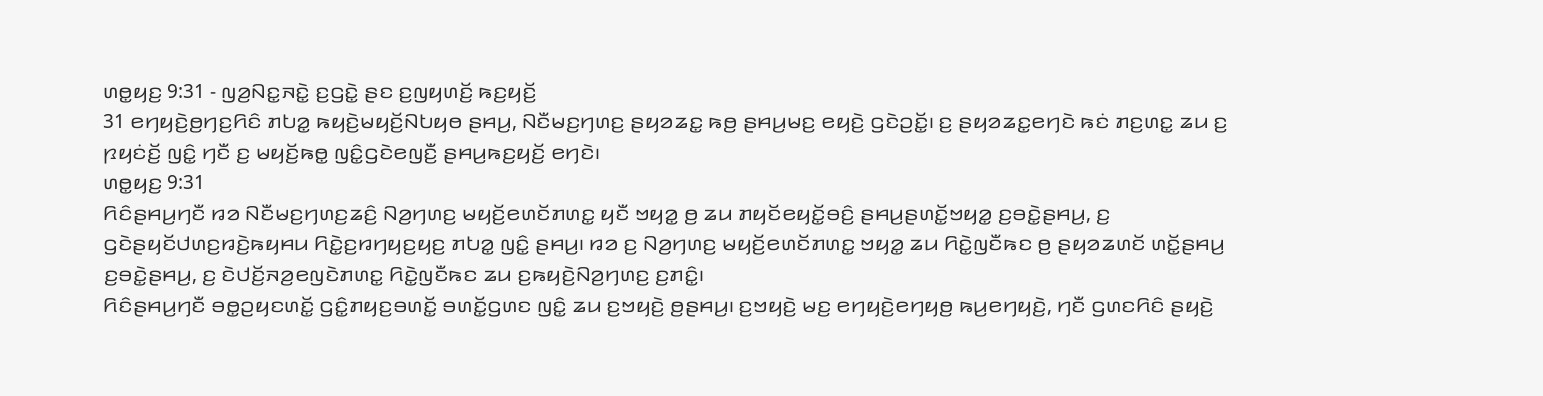ꤛꤥ꤭ꤟꤢ꤬ 9:31 - ꤜꤤ꤬ꤡꤢ꤭ꤏꤢꤧ꤭ ꤢ꤬ꤞꤢꤧ꤭ ꤔꤢ ꤢ꤬ꤜꤟꤛꤢꤩ꤬ ꤒꤢ꤬ꤟꤢꤩ꤬
31 ꤕꤚꤟꤢꤧ꤬ꤥ꤬ꤚꤢ꤬ꤖꤢꤨ ꤊꤝꤤ꤭ ꤒꤟꤢꤧ꤬ꤗꤟꤢꤩ꤬ꤡꤝꤟꤥ ꤔꤌꤣ꤬, ꤡꤢꤪꤗꤢ꤬ꤚꤛꤢ꤬ ꤔꤟꤤꤘꤢ꤭ ꤒꤥ꤬ ꤔꤌꤣ꤬ꤗꤢ꤬ ꤕꤟꤢꤧ꤬ ꤞꤢꤧꤑꤢꤩ꤭꤯ ꤢ꤬ ꤔꤟꤤꤘꤢ꤭ꤕꤚꤢꤧ ꤒꤢꤦ ꤊꤢ꤬ꤛꤢ꤭ ꤘꤣ ꤢ꤬ ꤐꤟꤢꤦꤢꤩ꤬ ꤜꤢꤨ꤭ ꤚꤢꤪ ꤢ꤬ ꤗꤟꤢꤩ꤬ꤒꤥ꤭ ꤜꤢꤨ꤭ꤞꤢꤧꤕꤜꤢꤪ꤬ ꤔꤌꤣ꤬ꤒꤢ꤬ꤟꤢꤩ꤬ ꤕꤚꤢꤧ꤯
ꤛꤥ꤭ꤟꤢ꤬ 9:31
ꤖꤢꤨꤔꤌꤣ꤬ꤚꤢꤪ ꤙꤤ ꤡꤢꤪꤗꤢ꤬ꤚꤛꤢ꤬ꤘꤢꤨ꤬ ꤡꤤ꤬ꤚꤛꤢ꤬ ꤗꤟꤢꤩ꤬ꤕꤛꤢꤩꤊꤛꤢ꤭ ꤟꤢꤪ ꤠꤟꤤ꤭ ꤥ꤬ ꤘꤣ ꤊꤟꤢꤩꤕꤟꤢꤩ꤭ꤋꤢꤨ꤬ ꤔꤌꤣ꤬ꤔꤛꤢꤩ꤭ꤠꤟꤤ꤭ ꤢ꤬ꤋꤢꤧ꤭ꤔꤌꤣ꤬, ꤢ꤬ ꤞꤢꤧꤔꤟꤢꤩꤓꤛꤢ꤬ꤙꤢꤧ꤬ꤒꤟꤌꤣ ꤖꤢꤧ꤭ꤢ꤬ꤙꤚꤟꤢ꤬ꤟꤢ꤬ ꤊꤝꤤ꤭ ꤜꤢꤨ꤭ ꤔꤌꤣ꤬꤯ ꤙꤤ ꤢ꤬ ꤡꤤ꤬ꤚꤛꤢ꤬ ꤗꤟꤢꤩ꤬ꤕꤛꤢꤩꤊꤛꤢ꤭ ꤠꤟꤤ꤭ ꤘꤣ ꤖꤢꤧ꤭ꤜꤢꤪꤒꤢ ꤥ꤬ ꤔꤟꤤꤘꤛꤢꤩ ꤛꤢꤩ꤭ꤔꤌꤣ꤬ ꤢ꤬ꤋꤢꤧ꤭ꤔꤌꤣ꤬, ꤢ꤬ ꤢꤧꤓꤢꤩ꤬ꤏꤤ꤬ꤕꤜꤢꤧꤊꤛꤢ꤭ ꤖꤢꤧ꤭ꤜꤢꤪꤒꤢ ꤘꤣ ꤢ꤬ꤒꤟꤢꤧ꤬ꤡꤤ꤬ꤚꤛꤢ꤬ ꤢ꤬ꤊꤢꤨ꤭꤯
ꤖꤢꤨꤔꤌꤣ꤬ꤚꤢꤪ ꤋꤥ꤭ꤑꤟꤢꤛꤢꤩ꤭ ꤞꤢꤨ꤭ꤊꤟꤢ꤬ꤋꤛꤢꤩ꤭ ꤋꤛꤢꤩ꤭ꤞꤛꤢ ꤜꤢꤨ꤭ ꤘꤣ ꤢ꤬ꤠꤟꤢꤧ꤬ ꤥ꤬ꤔꤌꤣ꤬꤯ ꤢ꤬ꤠꤟꤢꤧ꤬ ꤗꤢ꤬ ꤕꤚꤟꤢꤧ꤬ꤕꤚꤟꤥ꤬ ꤒꤣ꤬ꤕꤚꤟꤢꤧ꤬, ꤚꤢꤪ ꤞꤛꤢꤖꤢꤨ ꤔꤟꤢꤧ꤬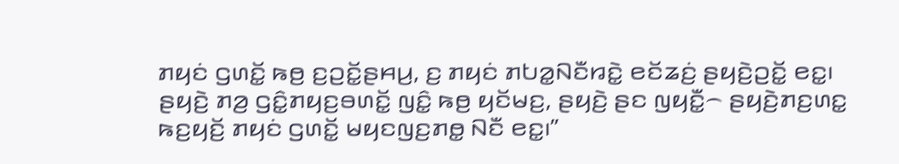ꤊꤟꤢꤦ ꤞꤛꤢꤩ꤭ ꤒꤥ꤬ ꤢ꤬ꤑꤢꤩ꤭ꤔꤌꤣ꤬, ꤢ꤬ ꤊꤟꤢꤦ ꤊꤝꤤ꤭ꤡꤢꤪꤙꤢꤧ꤭ ꤕꤢꤩꤘꤢꤦ꤬ ꤔꤟꤢꤧ꤬ꤑꤢꤩ꤭ ꤕꤢ꤭꤯ ꤔꤟꤢꤧ꤬ ꤊꤤ꤬ ꤞꤢꤨ꤭ꤊꤟꤢ꤬ꤋꤛꤢꤩ꤭ ꤜꤢꤨ꤭ ꤒꤥ꤬ ꤟꤢꤩꤗꤢ꤬, ꤔꤟꤢꤧ꤬ ꤔꤢ ꤜꤟꤢꤪ꤭꤮ ꤔꤟꤢꤧ꤬ꤊꤢ꤬ꤛꤢ꤭ ꤒꤢ꤬ꤟꤢꤩ꤬ ꤊꤟꤢꤦ ꤞꤛꤢꤩ꤭ ꤗꤟꤢꤜꤢ꤬ꤊꤥ꤭ ꤡꤢꤪ ꤕꤢ꤭꤯”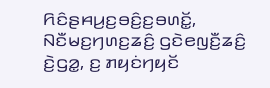ꤖꤢꤨꤔꤌꤣ꤬ꤢ꤬ꤋꤢꤨ꤬ꤢ꤬ꤋꤛꤢꤩ꤭, ꤡꤢꤪꤗꤢ꤬ꤚꤛꤢ꤬ꤘꤢꤨ꤬ ꤞꤢꤧꤕꤜꤢꤪ꤬ꤘꤢꤨ꤬ ꤢꤧ꤬ꤞꤤ꤭, ꤢ꤬ ꤊꤟꤢꤦꤚꤟꤢꤩ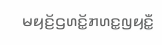ꤗꤟꤢꤩ꤬ꤞꤛꤢꤩ꤭ꤊꤛꤢ꤭ꤜꤟꤢꤪ꤭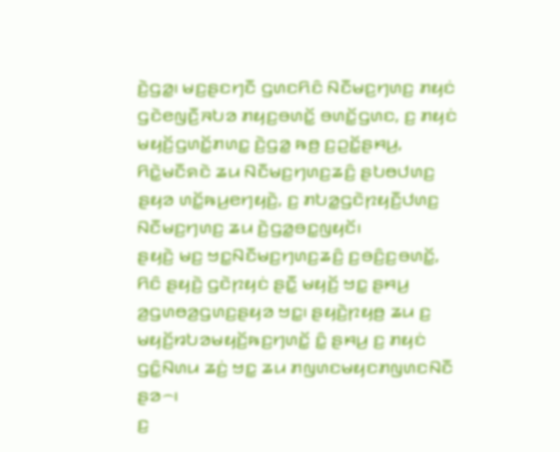ꤢꤧ꤬ꤞꤤ꤭꤯ ꤗꤢ꤬ꤔꤢꤚꤢꤪ ꤞꤛꤢꤖꤢꤨ ꤡꤢꤪꤗꤢ꤬ꤚꤛꤢ꤬ ꤊꤟꤢꤦ ꤞꤢꤧꤕꤜꤢꤪ꤬ꤏꤝꤤ ꤊꤟꤢ꤬ꤋꤛꤢꤩ꤭ ꤋꤛꤢꤩ꤭ꤞꤛꤢ, ꤢ꤬ ꤊꤟꤢꤦ ꤗꤟꤢꤩ꤬ꤞꤛꤢꤩ꤭ꤊꤛꤢ꤭ ꤢꤧ꤬ꤞꤤ꤭ ꤒꤥ꤬ ꤢ꤬ꤑꤢꤩ꤭ꤔꤌꤣ꤬, ꤖꤢꤧ꤭ꤗꤢꤪꤎꤢꤧ ꤘꤣ ꤡꤢꤪꤗꤢ꤬ꤚꤛꤢ꤬ꤘꤢꤨ꤬ ꤔꤝꤥꤓꤛꤢ꤬ ꤔꤟꤤ ꤛꤢꤩ꤭ꤒꤣ꤬ꤕꤚꤟꤢꤧ꤬, ꤢ꤬ ꤊꤝꤤ꤭ꤞꤢꤧꤐꤟꤢꤪ꤬ꤓꤛꤢ꤬ ꤡꤢꤪꤗꤢ꤬ꤚꤛꤢ꤬ ꤘꤣ ꤢꤧ꤬ꤞꤤ꤭ꤋꤢ꤭ꤜꤟꤢꤩ꤯
ꤔꤟꤢꤧ꤬ ꤗꤢ꤬ ꤠꤢ꤭ꤡꤢꤪꤗꤢ꤬ꤚꤛꤢ꤬ꤘꤢꤨ꤬ ꤢ꤬ꤋꤢꤨ꤬ꤢ꤬ꤋꤛꤢꤩ꤭, ꤖꤢꤨ ꤔꤟꤢꤧ꤬ ꤞꤢꤧꤐꤟꤢꤦ ꤔꤢꤪ꤭ ꤗꤟꤢꤩ꤬ ꤠꤢ꤭ ꤔꤌꤣ꤬ ꤤ꤬ꤞꤛꤥꤤ꤬ꤞꤛꤢ꤬ꤔꤟꤤ ꤠꤢ꤭꤯ ꤔꤟꤢꤧ꤬ꤐꤟꤥ꤬ ꤘꤣ ꤢ꤬ ꤗꤟꤢꤩ꤬ꤙꤝꤤꤗꤟꤢꤩ꤬ꤒꤢ꤬ꤚꤛꤢꤩ꤭ ꤢꤨ꤭ ꤔꤌꤣ꤬ ꤢ꤬ ꤊꤟꤢꤦ ꤞꤢꤨ꤭ꤡꤛꤣ ꤘꤢꤦ꤬ ꤠꤢ꤭ ꤘꤣ ꤊꤜꤛꤢꤗꤟꤢꤊꤜꤛꤢꤡꤢꤪ ꤔꤤ꤮꤯
ꤢ꤬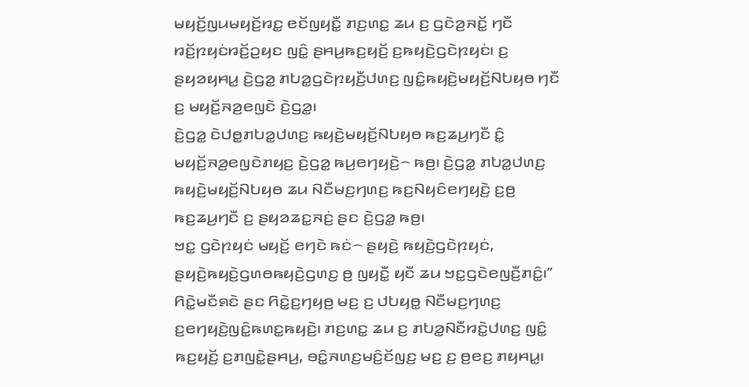ꤗꤟꤢꤩ꤬ꤜꤣꤗꤟꤢꤩ꤬ꤙꤢ꤭ ꤕꤢꤩꤜꤟꤢꤪ꤭ ꤊꤢ꤬ꤛꤢ꤭ ꤘꤣ ꤢ꤬ ꤞꤢꤧꤤ꤬ꤏꤢꤩ꤭ ꤚꤢꤪ ꤙꤢꤩ꤬ꤐꤟꤢꤦꤙꤢꤩ꤬ꤑꤟꤢ ꤜꤢꤨ꤭ ꤔꤌꤣ꤬ꤒꤢ꤬ꤟꤢꤩ꤬ ꤢ꤬ꤒꤟꤢꤧ꤬ꤞꤢꤧꤐꤟꤢꤦ꤯ ꤢ꤬ ꤔꤟꤤꤟꤌꤣ꤭ ꤢꤧ꤬ꤞꤤ꤭ ꤊꤝꤤ꤭ꤞꤢꤧꤐꤟꤢꤪ꤬ꤓꤛꤢ꤬ ꤜꤢꤨ꤭ꤒꤟꤢꤧ꤬ꤗꤟꤢꤩ꤬ꤡꤝꤟꤥ ꤚꤢꤪ ꤢ꤬ ꤗꤟꤢꤩ꤬ꤏꤤ꤬ꤕꤜꤢꤧ ꤢꤧ꤬ꤞꤤ꤭꤯
ꤢꤧ꤬ꤞꤤ꤭ ꤢꤧꤓꤥ꤭ꤊꤝꤤ꤭ꤓꤛꤢ꤬ ꤒꤟꤢꤧ꤬ꤗꤟꤢꤩ꤬ꤡꤝꤟꤥ ꤒꤢ꤬ꤘꤣ꤬ꤚꤢꤪ ꤢꤨ꤭ ꤗꤟꤢꤩ꤬ꤏꤤ꤬ꤕꤜꤢꤧꤊꤟꤢ꤬ ꤢꤧ꤬ꤞꤤ꤭ ꤒꤣ꤬ꤕꤚꤟꤢꤧ꤬꤮ ꤒꤥ꤬꤯ ꤢꤧ꤬ꤞꤤ꤭ ꤊꤝꤤ꤭ꤓꤛꤢ꤬ ꤒꤟꤢꤧ꤬ꤗꤟꤢꤩ꤬ꤡꤝꤟꤥ ꤘꤣ ꤡꤢꤪꤗꤢ꤬ꤚꤛꤢ꤬ ꤒꤢ꤬ꤡꤟꤢꤨꤕꤚꤟꤢꤧ꤬ ꤢ꤬ꤥ꤬ ꤒꤢ꤬ꤘꤣ꤬ꤚꤢꤪ ꤢ꤬ ꤔꤟꤤꤘꤢ꤭ꤏꤢꤦ꤬ ꤔꤢ ꤢꤧ꤬ꤞꤤ꤭ ꤒꤥ꤬꤯
ꤠꤢ꤭ ꤞꤢꤧꤐꤟꤢꤦ ꤗꤟꤢꤩ꤬ ꤕꤚꤢꤧ ꤒꤢꤦ꤮ ꤔꤟꤢꤧ꤬ ꤒꤟꤢꤧ꤬ꤞꤢꤧꤐꤟꤢꤦ, ꤔꤟꤢꤧ꤬ꤒꤟꤢꤧ꤬ꤞꤛꤥꤒꤟꤢꤧ꤬ꤞꤛꤢ꤬ ꤥ꤬ ꤜꤟꤢꤪ꤭ ꤟꤢꤪ ꤘꤣ ꤠꤢ꤭ꤞꤢꤧꤕꤜꤢꤪ꤬ꤊꤢꤨ꤭꤯”
ꤖꤢꤧ꤭ꤗꤢꤪꤎꤢꤧ ꤔꤢ ꤖꤢꤧ꤭ꤢ꤬ꤚꤟꤥ꤬ ꤗꤢ꤬ ꤢ꤬ ꤓꤝꤟꤥ꤭ ꤡꤢꤪꤗꤢ꤬ꤚꤛꤢ꤬ ꤢ꤬ꤕꤚꤟꤢꤧ꤬ꤜꤢꤨ꤭ꤒꤛꤢ꤭ꤒꤟꤢꤧ꤬꤯ ꤊꤢ꤬ꤛꤢ꤭ ꤘꤣ ꤢ꤬ ꤊꤝꤤ꤭ꤡꤢꤪꤙꤢꤧ꤭ꤓꤛꤢ꤬ ꤜꤢꤨ꤭ ꤒꤢ꤬ꤟꤢꤩ꤬ ꤢ꤬ꤊꤜꤢꤧ꤭ꤔꤌꤣ꤬, ꤋꤢꤨ꤭ꤏꤛꤢ꤬ꤗꤢꤨ꤬ꤢꤩꤜꤢ꤬ ꤗꤢ꤬ ꤢ꤬ ꤥ꤬ꤕꤢ꤬ ꤊꤟꤌꤣ꤭꤯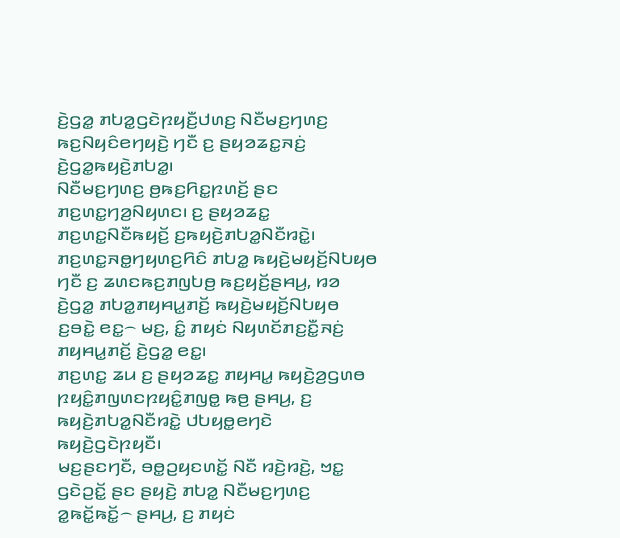ꤢꤧ꤬ꤞꤤ꤭ ꤊꤝꤤ꤭ꤞꤢꤧꤐꤟꤢꤪ꤬ꤓꤛꤢ꤬ ꤡꤢꤪꤗꤢ꤬ꤚꤛꤢ꤬ ꤒꤢ꤬ꤡꤟꤢꤨꤕꤚꤟꤢꤧ꤬ ꤚꤢꤪ ꤢ꤬ ꤔꤟꤤꤘꤢ꤭ꤏꤢꤦ꤬ ꤢꤧ꤬ꤞꤤ꤭ꤒꤟꤢꤧ꤬ꤊꤝꤤ꤭꤯
ꤡꤢꤪꤗꤢ꤬ꤚꤛꤢ꤬ ꤥ꤬ꤒꤢ꤬ꤖꤢ꤭ꤐꤛꤢꤩ꤬ ꤔꤢ ꤊꤢ꤬ꤛꤢ꤭ꤚꤤ꤬ꤡꤟꤛꤢ꤯ ꤢ꤬ ꤔꤟꤤꤘꤢ꤭ ꤊꤢ꤬ꤛꤢ꤭ꤡꤢꤪꤒꤟꤢꤩ꤬ ꤢ꤬ꤒꤟꤢꤧ꤬ꤊꤝꤤ꤭ꤡꤢꤪꤙꤢꤧ꤭꤯
ꤊꤢ꤬ꤛꤢ꤭ꤏꤥ꤭ꤚꤟꤛꤢ꤬ꤖꤢꤨ ꤊꤝꤤ꤭ ꤒꤟꤢꤧ꤬ꤗꤟꤢꤩ꤬ꤡꤝꤟꤥ ꤚꤢꤪ ꤢ꤬ ꤘꤛꤢꤒꤢ꤬ꤊꤜꤝꤥ꤬ ꤒꤢ꤬ꤟꤢꤩ꤬ꤔꤌꤣ꤬, ꤙꤤ ꤢꤧ꤬ꤞꤤ꤭ ꤊꤝꤤ꤭ꤊꤟꤌꤣ꤭ꤊꤢꤩ꤬ ꤒꤟꤢꤧ꤬ꤗꤟꤢꤩ꤬ꤡꤝꤟꤥ ꤢ꤬ꤋꤢꤧ꤭ ꤕꤢ꤭꤮ ꤗꤢ꤬, ꤢꤨ꤭ ꤊꤟꤢꤦ ꤡꤟꤛꤢꤩꤊꤢ꤬ꤢꤪ꤭ꤏꤢꤦ꤬ ꤊꤟꤌꤣ꤭ꤊꤢꤩ꤬ ꤢꤧ꤬ꤞꤤ꤭ ꤕꤢ꤭꤯
ꤊꤢ꤬ꤛꤢ꤭ ꤘꤣ ꤢ꤬ ꤔꤟꤤꤘꤢ꤭ ꤊꤟꤌꤣ꤭ ꤒꤟꤢꤧ꤬ꤤ꤬ꤞꤛꤥ ꤐꤟꤢꤨ꤭ꤊꤜꤛꤢꤐꤟꤢꤨ꤭ꤊꤜꤥ꤭ ꤒꤥ꤬ ꤔꤌꤣ꤬, ꤢ꤬ ꤒꤟꤢꤧ꤬ꤊꤝꤤ꤭ꤡꤢꤪꤙꤢꤧ꤭ ꤓꤝꤟꤥ꤭ꤕꤚꤢꤧ ꤒꤟꤢꤧ꤬ꤞꤢꤧꤐꤟꤢꤪ꤯
ꤗꤢ꤬ꤔꤢꤚꤢꤪ, ꤋꤥ꤭ꤑꤟꤢꤛꤢꤩ꤭ ꤡꤢꤪ ꤙꤢꤧ꤬ꤙꤢꤧ꤬, ꤠꤢ꤭ ꤞꤢꤧꤑꤢꤩ꤭ ꤔꤢ ꤔꤟꤢꤧ꤬ ꤊꤝꤤ꤭ ꤡꤢꤪꤗꤢ꤬ꤚꤛꤢ꤬ ꤤ꤭ꤒꤢꤩ꤭ꤒꤢꤩ꤭꤮ ꤔꤌꤣ꤬, ꤢ꤬ ꤊꤟꤢꤦ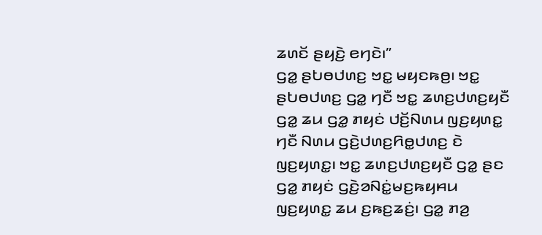ꤘꤛꤢꤩ ꤔꤟꤢꤧ꤬ ꤕꤚꤢꤧ꤯”
ꤞꤤ꤭ ꤔꤝꤥꤓꤛꤢ꤬ ꤠꤢ꤭ ꤗꤟꤢꤒꤥ꤬꤯ ꤠꤢ꤭ ꤔꤝꤥꤓꤛꤢ꤬ ꤞꤤ꤭ ꤚꤢꤪ ꤠꤢ꤭ ꤘꤛꤢ꤬ꤓꤛꤢ꤬ꤟꤢꤪ ꤞꤤ꤭ ꤘꤣ ꤞꤤ꤭ ꤊꤟꤢꤦ ꤓꤢꤩ꤬ꤡꤛꤣ ꤜꤢ꤬ꤟꤛꤢ꤭ ꤚꤢꤪ ꤡꤛꤣ ꤞꤢꤧ꤬ꤓꤛꤢ꤬ꤖꤥ꤭ꤓꤛꤢ꤬ ꤢꤧ ꤜꤢ꤬ꤟꤛꤢ꤭꤯ ꤠꤢ꤭ ꤘꤛꤢ꤬ꤓꤛꤢ꤬ꤟꤢꤪ ꤞꤤ꤭ ꤔꤢ ꤞꤤ꤭ ꤊꤟꤢꤦ ꤞꤢꤧ꤬ꤤꤡꤢꤦ꤭ꤗꤢ꤬ꤒꤟꤌꤣ ꤜꤢ꤬ꤟꤛꤢ꤭ ꤘꤣ ꤢ꤬ꤒꤢ꤬ꤘꤢꤦ꤬꤯ ꤞꤤ꤭ ꤊꤤ꤬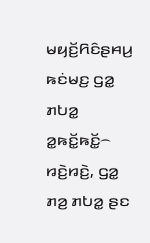ꤗꤟꤢꤩ꤬ꤖꤢꤨꤔꤌꤣ꤬ ꤒꤢꤦꤗꤢ꤬ ꤞꤤ꤭ ꤊꤝꤤ꤭ ꤤ꤭ꤒꤢꤩ꤭ꤒꤢꤩ꤭꤮ ꤙꤢꤧ꤬ꤙꤢꤧ꤬, ꤞꤤ꤭ ꤊꤤ꤬ ꤊꤝꤤ꤭ ꤔꤢ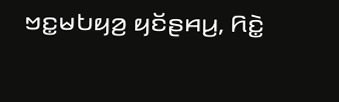ꤠꤢ꤭ꤗꤝꤟꤤ꤬ ꤟꤢꤩꤔꤌꤣ꤬, ꤖꤢꤧ꤭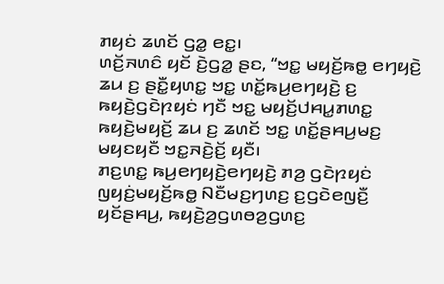ꤊꤟꤢꤦ ꤘꤛꤢꤩ ꤞꤤ꤭ ꤕꤢ꤭꤯
ꤛꤢꤩ꤬ꤏꤛꤢꤨ ꤟꤢꤩ ꤢꤧ꤬ꤞꤤ꤭ ꤔꤢ, “ꤠꤢ꤭ ꤗꤟꤢꤩ꤬ꤒꤥ꤭ ꤕꤚꤟꤢꤧ꤬ ꤘꤣ ꤢ꤬ ꤔꤢꤪ꤭ꤟꤛꤢ꤭ ꤠꤢ꤭ ꤛꤢꤩ꤭ꤒꤣ꤬ꤕꤚꤟꤢꤧ꤬ ꤢ꤬ ꤒꤟꤢꤧ꤬ꤞꤢꤧꤐꤟꤢꤦ ꤚꤢꤪ ꤠꤢ꤭ ꤗꤟꤢꤩ꤬ꤓꤌꤣ꤭ꤊꤛꤢ꤭ ꤒꤟꤢꤧ꤬ꤗꤟꤢꤩ꤬ ꤘꤣ ꤢ꤬ ꤘꤛꤢꤩ ꤠꤢ꤭ ꤛꤢꤩ꤭ꤔꤌꤣ꤬ꤗꤢ꤬ ꤗꤟꤢꤟꤢꤪ ꤠꤢ꤭ꤏꤢꤧ꤬ꤢꤩ꤬ ꤟꤢꤪ꤯
ꤊꤢ꤬ꤛꤢ꤭ ꤒꤣ꤬ꤕꤚꤟꤢꤧ꤬ꤕꤚꤟꤢꤧ꤬ ꤊꤤ꤬ ꤞꤢꤧꤐꤟꤢꤦ ꤜꤟꤢꤦ꤬ꤗꤟꤢꤩ꤬ꤒꤥ꤭ ꤡꤢꤪꤗꤢ꤬ꤚꤛꤢ꤬ ꤢ꤬ꤞꤢꤧꤕꤜꤢꤪ꤬ ꤟꤢꤩꤔꤌꤣ꤬, ꤒꤟꤢꤧ꤬ꤤ꤬ꤞꤛꤥꤤ꤬ꤞꤛꤢ꤬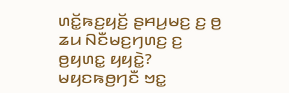ꤛꤢꤩ꤭ꤒꤢ꤬ꤟꤢꤩ꤬ ꤔꤌꤣ꤬ꤗꤢ꤬ ꤢ꤬ ꤥ꤬ ꤘꤣ ꤡꤢꤪꤗꤢ꤬ꤚꤛꤢ꤬ ꤢ꤬ ꤥ꤬ꤟꤛꤢ꤭ ꤟꤟꤢꤧ꤭? ꤗꤟꤢꤒꤥ꤬ꤚꤢꤪ ꤠꤢ꤭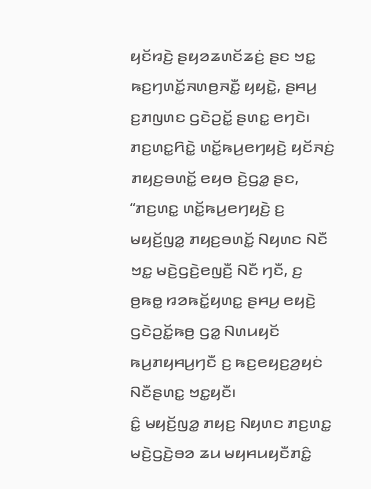ꤟꤢꤩꤙꤢꤧ꤬ ꤔꤟꤤꤘꤛꤢꤩꤘꤢꤦ꤬ ꤔꤢ ꤠꤢ꤭ ꤒꤢ꤬ꤚꤛꤢꤩ꤭ꤏꤛꤥ꤬ꤏꤢꤪ꤭ ꤟꤟꤢꤧ꤭, ꤔꤌꤣ꤬ ꤢ꤬ꤊꤜꤛꤢ ꤞꤢꤧꤑꤢꤩ꤭ ꤔꤛꤢ꤭ ꤕꤚꤢꤧ꤯
ꤊꤢ꤬ꤛꤢ꤭ꤖꤢꤧ꤭ ꤛꤢꤩ꤭ꤒꤣ꤬ꤕꤚꤟꤢꤧ꤬ ꤟꤢꤩꤏꤢꤦ꤬ ꤊꤟꤢ꤬ꤋꤛꤢꤩ꤭ ꤕꤟꤥ ꤢꤧ꤬ꤞꤤ꤭ ꤔꤢ, “ꤊꤢ꤬ꤛꤢ꤭ ꤛꤢꤩ꤭ꤒꤣ꤬ꤕꤚꤟꤢꤧ꤬ ꤢ꤬ ꤗꤟꤢꤩ꤬ꤜꤤ꤭ ꤊꤟꤢ꤬ꤋꤛꤢꤩ꤭ ꤡꤟꤛꤢ ꤡꤢꤪ ꤠꤢ꤭ ꤗꤢꤧ꤬ꤞꤢꤧ꤬ꤕꤜꤢꤪ꤬ ꤡꤢꤪ ꤚꤢꤪ, ꤢ꤬ ꤥ꤬ꤒꤥ꤭ ꤙꤤꤒꤢꤩ꤭ꤟꤛꤢ꤭ ꤔꤌꤣ꤬ ꤕꤟꤢꤧ꤬ ꤞꤢꤧꤑꤢꤩ꤭ꤒꤥ꤬ ꤞꤤ꤭ ꤡꤛꤣꤟꤢꤩ ꤒꤣ꤬ꤊꤟꤌꤣ꤬ꤚꤢꤪ ꤢ꤬ ꤒꤢ꤬ꤕꤟꤢ꤬ꤤ꤬ꤟꤢꤦ ꤡꤢꤪꤔꤛꤢ꤭ ꤠꤢ꤭ꤟꤢꤪ꤯
ꤢꤨ꤭ ꤗꤟꤢꤩ꤬ꤜꤤ꤭ ꤊꤟꤢ꤬ ꤡꤟꤛꤢ ꤊꤢ꤬ꤛꤢ꤭ ꤗꤢꤧ꤬ꤞꤢꤧ꤬ꤋꤤ ꤘꤣ ꤗꤟꤌꤣꤟꤢꤪꤊꤢꤨ꤭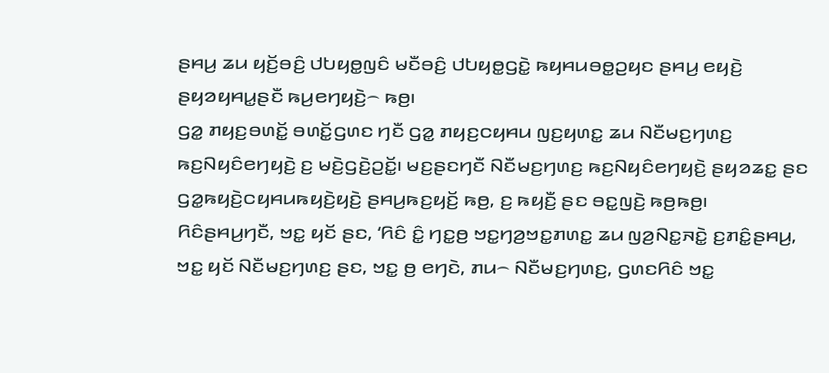ꤔꤌꤣ꤬ ꤘꤣ ꤟꤢꤩ꤬ꤋꤢꤨ꤬ ꤓꤝꤟꤥ꤭ꤜꤢꤨ ꤗꤢꤪꤋꤢꤨ꤬ ꤓꤝꤟꤥ꤭ꤞꤢꤧ꤭ ꤒꤟꤌꤣꤋꤥ꤭ꤑꤟꤢ ꤔꤌꤣ꤬ ꤕꤟꤢꤧ꤬ ꤔꤟꤤꤟꤌꤣ꤭ꤔꤢꤪ ꤒꤣ꤬ꤕꤚꤟꤢꤧ꤬꤮ ꤒꤥ꤬꤯
ꤞꤤ꤭ ꤊꤟꤢ꤬ꤋꤛꤢꤩ꤭ ꤋꤛꤢꤩ꤭ꤞꤛꤢ ꤚꤢꤪ ꤞꤤ꤭ ꤊꤟꤢ꤬ꤍꤟꤌꤣ ꤜꤢ꤬ꤟꤛꤢ꤭ ꤘꤣ ꤡꤢꤪꤗꤢ꤬ꤚꤛꤢ꤬ ꤒꤢ꤬ꤡꤟꤢꤨꤕꤚꤟꤢꤧ꤬ ꤢ꤬ ꤗꤢꤧ꤬ꤞꤢꤧ꤬ꤑꤢꤩ꤭꤯ ꤗꤢ꤬ꤔꤢꤚꤢꤪ ꤡꤢꤪꤗꤢ꤬ꤚꤛꤢ꤬ ꤒꤢ꤬ꤡꤟꤢꤨꤕꤚꤟꤢꤧ꤬ ꤔꤟꤤꤘꤢ꤭ ꤔꤢ ꤞꤤ꤭ꤒꤟꤢꤧ꤬ꤍꤟꤌꤣꤒꤟꤢꤧ꤬ꤟꤢꤧ꤬ ꤔꤌꤣ꤬ꤒꤢ꤬ꤟꤢꤩ꤬ ꤒꤥ꤬, ꤢ꤬ ꤒꤟꤢꤪ꤬ ꤔꤢ ꤋꤢ꤭ꤜꤢꤧ꤬ ꤒꤥ꤬ꤒꤥ꤬꤯
ꤖꤢꤨꤔꤌꤣ꤬ꤚꤢꤪ, ꤠꤢ꤭ ꤟꤢꤩ ꤔꤢ, ‘ꤖꤢꤨ ꤢꤨ꤭ ꤚꤢ꤭ꤥ꤬ ꤠꤢ꤭ꤚꤤ꤬ꤠꤢ꤭ꤊꤛꤢ꤭ ꤘꤣ ꤜꤤ꤬ꤡꤢ꤭ꤏꤢꤧ꤭ ꤢ꤬ꤊꤢꤨ꤭ꤔꤌꤣ꤬, ꤠꤢ꤭ ꤟꤢꤩ ꤡꤢꤪꤗꤢ꤬ꤚꤛꤢ꤬ ꤔꤢ, ꤠꤢ꤭ ꤥ꤬ ꤕꤚꤢꤧ, ꤊꤣ꤮ ꤡꤢꤪꤗꤢ꤬ꤚꤛꤢ꤬, ꤞꤛꤢꤖꤢꤨ ꤠꤢ꤭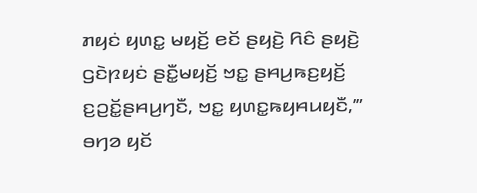ꤊꤟꤢꤦ ꤟꤛꤢ꤭ ꤗꤟꤢꤩ꤬ ꤕꤢꤩ ꤔꤟꤢꤧ꤬ ꤖꤢꤨ ꤔꤟꤢꤧ꤬ ꤞꤢꤧꤐꤟꤢꤦ ꤔꤢꤪ꤭ꤗꤟꤢꤩ꤬ ꤠꤢ꤭ ꤔꤌꤣ꤬ꤒꤢ꤬ꤟꤢꤩ꤬ ꤢ꤬ꤑꤢꤩ꤭ꤔꤌꤣ꤬ꤚꤢꤪ, ꤠꤢ꤭ ꤟꤛꤢ꤭ꤒꤟꤌꤣꤟꤢꤪ,’” ꤋꤚꤤ ꤟꤢꤩ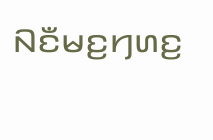ꤡꤢꤪꤗꤢ꤬ꤚꤛꤢ꤬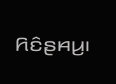ꤖꤢꤨꤔꤌꤣ꤬꤯